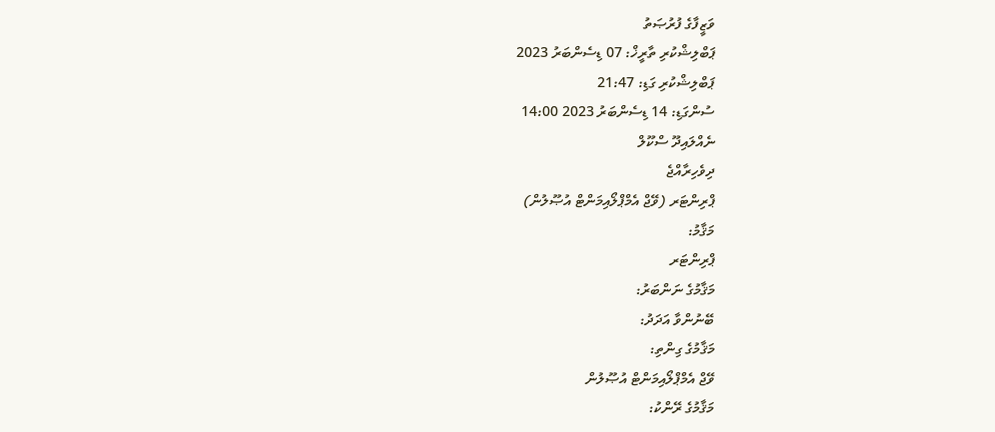ވަޒީފާގެ ފުރުޞަތު
ޕަބްލިޝްކުރި ތާރީޚް: 07 ޑިސެންބަރު 2023
ޕަބްލިޝްކުރި ގަޑި: 21:47
ސުންގަޑި: 14 ޑިސެންބަރު 2023 14:00
ނެއްލައިދޫ ސްކޫލް
ދިވެހިރާއްޖެ
ޕްރިންޓަރ (ވޭޖް އެމްޕްލޯއިމަންޓް އުޞޫލުން)
މަޤާމު:
ޕްރިންޓަރ
މަޤާމުގެ ނަންބަރު:
ބޭނުންވާ އަދަދު:
މަޤާމުގެ ގިންތި:
ވޭޖް އެމްޕްލޯއިމަންޓް އުޞޫލުން
މަޤާމުގެ ރޭންކު: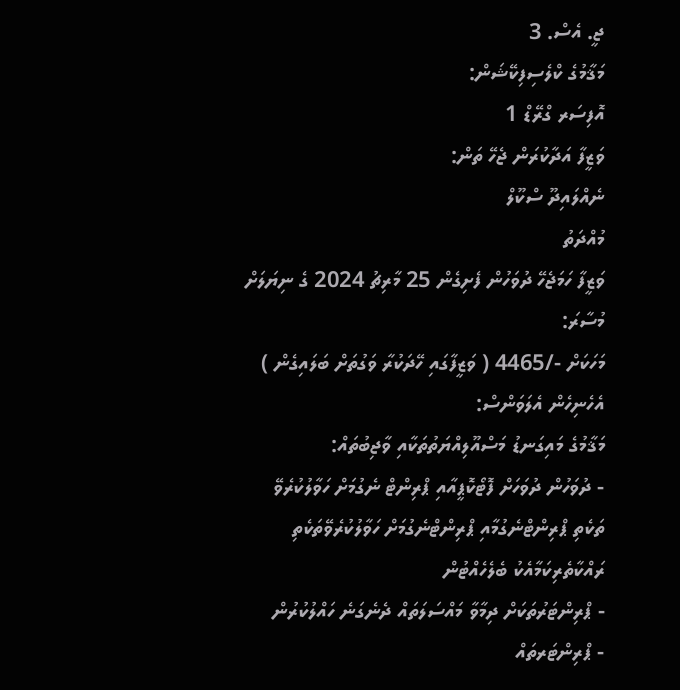ޖީ. އެސް. 3
މަޤާމުގެ ކްލެސިފިކޭޝަން:
އޮފިސަރ ގްރޭޑް 1
ވަޒީފާ އަދާކުރަން ޖެހޭ ތަން:
ނެއްލައިދޫ ސްކޫލް
މުއްދަތު
ވަޒީފާ ހަމަޖެހޭ ދުވަހުން ފެށިގެން 25 މާރިޗު 2024 ގެ ނިޔަލަށް
މުސާރަ:
މަހަކަށް -/4465 ( ވަޒީފާގައި ހޭދަކުރާ ވަގުތަށް ބަލައިގެން )
އެހެނިހެން އެލަވަންސް:
މަޤާމުގެ މައިގަނޑު މަސްއޫލިއްޔަތުތަކާއި ވާޖިބުތައް:
- ދުވަހުން ދުވަހަށް ފޮޓޯކޮޕީއާއި ޕްރިންޓް ނެގުމަށް ހަވާލުކުރެވޭ ތަކެތި ޕްރިންޓްނެގުމާއި ޕްރިންޓްނެގުމަށް ހަވާލުކުރެވޭތަކެތި ރައްކާތެރިކަމާއެކު ބެލެހެއްޓުން
- ޕްރިންޓަރުތަކަށް ދިމާވާ މައްސަލަތައް ދެނެގަނެ ހައްލުކުރުން
- ޕްރިންޓަރތައް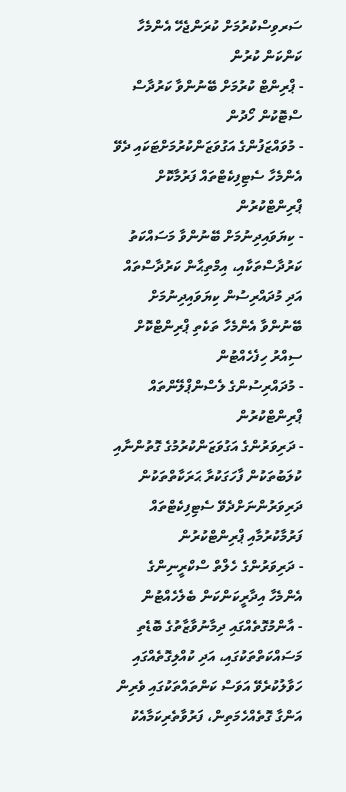ސަރވިސްކުރުމަށް ކުރަންޖެހޭ އެންމެހާ ކަންކަން ކުރުން
- ޕްރިންޓް ކުރުމަށް ބޭނުންވާ ކަރުދާސް ސްޓޮކުން ހޯދުން
- މުވައްޒަފުންގެ އަގުވަޒަންކުރުމަށްޓަކައި ދެވޭ އެންމެހާ ސެޓިފިކެޓްތައް ފަރުމާކޮށް ޕްރިންޓްކުރުން
- ކިޔަވައިދިނުމަށް ބޭނުންވާ މަސައްކަތު ކަރުދާސްތަކާއި، އިމްތިޙާން ކަރުދާސްތައް އަދި މުދައްރިސުން ކިޔަވައިދިނުމަށް ބޭނުންވާ އެންމެހާ ތަކެތި ޕްރިންޓްކޮށް ސިއްރު ހިފެހެއްޓުން
- މުދައްރިސުންގެ ލެސްންޕްލޭންތައް ޕްރިންޓްކުރުން
- ދަރިވަރުންގެ އަގުވަޒަންކުރުމުގެ ގޮތުންނާއި ކުލަބުތަކުން ފާހަގަކުރާ ޙަރަކާތްތަކުން ދަރިވަރުންނަށްދެވޭ ސެޓިފިކެޓްތައް ފަރުމާކުރުމާއި ޕްރިންޓްކުރުން
- ދަރިވަރުންގެ ހެލްތް ސްކްރީނިންގެ އެންމެހާ އިދާރީކަންކަން ބެލެހެއްޓުން
- އާންމުގޮތެއްގައި ދިމާނުވާޒާތުގެ ބޮޑެތި މަސައްކަތްތަކުގައި، އަދި ކުއްލިގޮތެއްގައި ހަވާލުކުރެވޭ އަވަސް ކަންތައްތަކުގައި ވެރިން އަންގާ ގޮތެއްހެމަތިން، ފަރުވާތެރިކަމާއެކު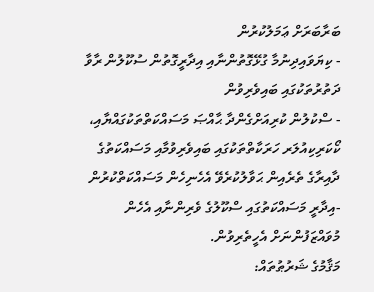ބަރާބަރަށް ޢަމަލުކުރުން
- ކިޔަވައިދިނުމާ ގުޅޭގޮތުންނާއި އިދާރީގޮތުން ސުކޫލުން ރާވާ ދަތުރުތަކުގައި ބައިވެރިވުން
- ސްކުލުން ކުރިއަށްގެންދާ ޙާއްޞަ މަސައްކަތްތަކުގައްޔާއި، ކޯކަރިކިއުލަރ ހަރަކާތްތަކުގައި ބައިވެރިވުމާއި މަސައްކަތުގެ ދާއިރާގެ ތެރެއިން ޙަވާލުކުރެވޭ އެހެނިހެން މަސައްކަތްކުރުން
-އިދާރީ މަސައްކަތުގައި ސްކޫލުގެ ވެރިންނާއި އެހެން މުވައްޒަފުންނަށް އެހީތެރިވުން.
މަޤާމުގެ ޝަރުޠުތައް: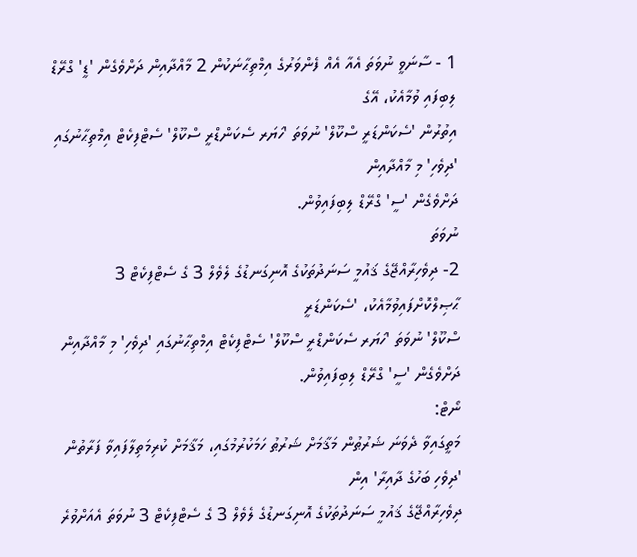1 - ސާނަވީ ނުވަތަ އެއާ އެއް ފެންވަރުގެ އިމްތިޙާނަކުން 2 މާއްދާއިން ދަށްވެގެން 'ޑީ' ގްރޭޑް ލިބިފައި ވުމާއެކު، އޭގެ
އިތުރުން 'ސެކަންޑަރީ ސްކޫލް' ނުވަތަ 'ހަޔަރ ސެކަންޑްރީ ސްކޫލް' ސެޓްފިކެޓް އިމްތިޙާނުގައި 'ދިވެހި' މި މާއްދާއިން
ދަށްވެގެން 'ސީ' ގްރޭޑް ލިބިފައިވުން.
ނުވަތަ
2- ދިވެހިރާއްޖޭގެ ޤައުމީ ސަނަދުތަކުގެ އޮނިގަނޑުގެ ލެވެލް 3 ގެ ސެޓްފިކެޓް 3 ޙާޞިލްކޮށްފައިވުމާއެކު، 'ސެކަންޑަރީ
ސްކޫލް' ނުވަތަ 'ހަޔަރ ސެކަންޑްރީ ސްކޫލް' ސެޓްފިކެޓް އިމްތިޙާނުގައި 'ދިވެހި' މި މާއްދާއިން ދަށްވެގެން 'ސީ' ގްރޭޑް ލިބިފައިވުން.
ނޯޓް:
މަތީގައިވާ ދެވަނަ ޝަރުޠުން މަޤާމަށް ޝަރުޠު ހަމަކުރުމުގައި، މަޤާމަށް ކުރިމަތިލާފައިވާ ފަރާތުން 'ދިވެހި ބަހުގެ ދާއިރާ' އިން
ދިވެހިރާއްޖޭގެ ޤައުމީ ސަނަދުތަކުގެ އޮނިގަނޑުގެ ލެވެލް 3 ގެ ސެޓްފިކެޓް 3 ނުވަތަ އެއަށްވުރެ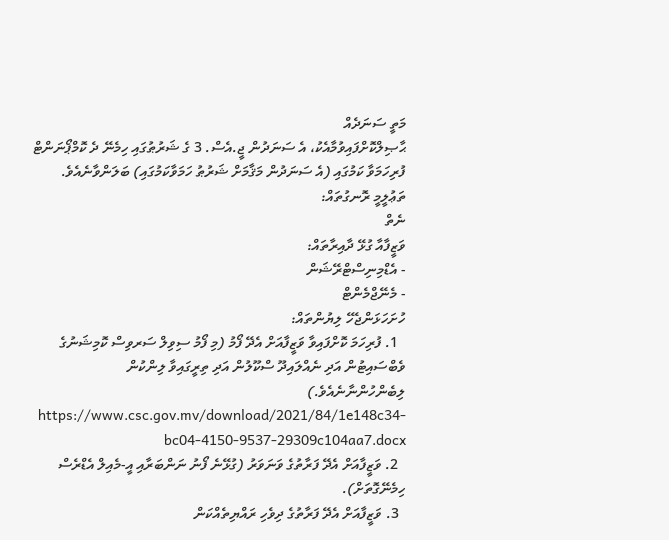މަތީ ސަނަދެއް
ޙާޞިލްކޮށްފައިވުމާއެކު، އެ ސަނަދުން ޖީ.އެސް. 3 ގެ ޝަރުޠުގައި ހިމެނޭ ދެ ކޮމްޕޯނަންޓް ފުރިހަމަވާ ކަމުގައި (އެ ސަނަދުން މަޤާމަށް ޝަރުޠު ހަމަވާކަމުގައި) ބަލަންވާނެއެވެ.
ތަޢުލީމީ ރޮނގުތައް:
ނެތް
ވަޒީފާއާ ގުޅޭ ދާއިރާތައް:
- އެޑްމިނިސްޓްރޭޝަން
- މެނޭޖްމެންޓް
ހުށަހަޅަންޖެހޭ ލިޔުންތައް:
  1. ފުރިހަމަ ކޮށްފައިވާ ވަޒީފާއަށް އެދޭ ފޯމު (މި ފޯމު ސިވިލް ސަރވިސް ކޮމިޝަނުގެ ވެބްސައިޓުން އަދި ނެއްލައިދޫ ސްކޫލުން އަދި ތިރީގައިވާ ލިންކުން ލިބެންހުންނާނެއެވެ.)  https://www.csc.gov.mv/download/2021/84/1e148c34-bc04-4150-9537-29309c104aa7.docx
  2. ވަޒީފާއަށް އެދޭ ފަރާތުގެ ވަނަވަރު (ގުޅޭނެ ފޯނު ނަންބަރާއި އީ-މެއިލް އެޑްރެސް ހިމެނޭގޮތަށް).
  3. ވަޒީފާއަށް އެދޭ ފަރާތުގެ ދިވެހި ރައްޔިތެއްކަން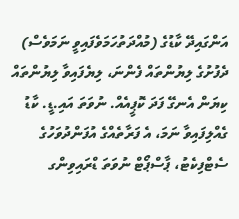އަންގައިދޭ ކާޑުގެ (މުއްދަތުހަމަވެފައިވީ ނަމަވެސް) ދެފުށުގެ ލިޔުންތައް ފެންނަ، ލިޔެފައިވާ ލިޔުންތައް ކިޔަން އެނގޭ ފަދަ ކޮޕީއެއް. ނުވަތަ އައި.ޑީ. ކާޑު ގެއްލިފައިވާ ނަމަ، އެ ފަރާތެއްގެ އުފަންދުވަހުގެ ސެޓްފިކެޓު، ޕާސްޕޯޓް ނުވަތަ ޑްރައިވިންގ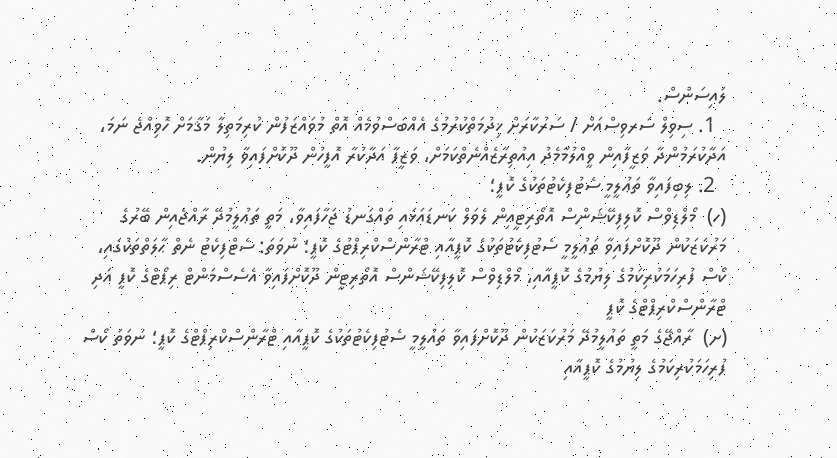ލައިސަންސް.
  1. ސިވިލް ސަރވިސްއަށް / ސަރުކާރަށް ޚިދުމަތްކުރުމުގެ އެއްބަސްވުމެއް އޮތް މުވައްޒަފުން ކުރިމަތިލާ މަޤާމަށް ހޮވިއްޖެ ނަމަ، އަދާކުރަމުންދާ ވަޒީފާއިން ވީއްލުމާމެދު އިއުތިރާޒެއްނެތްކަމަށް، ވަޒީފާ އަދާކުރާ އޮފީހުން ދޫކޮށްފައިވާ ލިޔުން.
  2. ލިބިފައިވާ ތަޢުލީމީ ސެޓުފިކެޓުތަކުގެ ކޮޕީ؛
(ހ)  މޯލްޑިވްސް ކޮލިފިކޭޝަންސް އޮތޯރިޓީއިން ލެވަލް ކަނޑައަޅައި ތައްގަނޑު ޖަހާފައިވާ، މަތީ ތަޢުލީމުދޭ ރާއްޖެއިން ބޭރުގެ މަރުކަޒަކުން ދޫކޮށްފައިވާ ތަޢުލީމީ ސެޓުފިކެޓުތަކުގެ ކޮޕީއާއި ޓްރާންސްކްރިޕްޓުގެ ކޮޕީ؛ ނުވަތަ: ސެޓްފިކެޓު ނެތް ޙާލަތްތަކުގައި، ކޯސް ފުރިހަމަކުރިކަމުގެ ލިޔުމުގެ ކޮޕީއާއި، މޯލްޑިވްސް ކޮލިފިކޭޝަންސް އޮތޯރިޓީން ދޫކޮށްފައިވާ އެސެސްމަންޓް ރިޕޯޓްގެ ކޮޕީ އަދި ޓްރާންސްކްރިޕްޓްގެ ކޮޕީ
(ށ)  ރާއްޖޭގެ މަތީ ތައުލީމުދޭ މަރުކަޒަކުން ދޫކޮށްފައިވާ ތައުލީމީ ސެޓުފިކެޓުތަކުގެ ކޮޕީއާއި ޓްރާންސްކްރިޕްޓްގެ ކޮޕީ؛ ނުވަތަ ކޯސް ފުރިހަމަކުރިކަމުގެ ލިޔުމުގެ ކޮޕީއާއި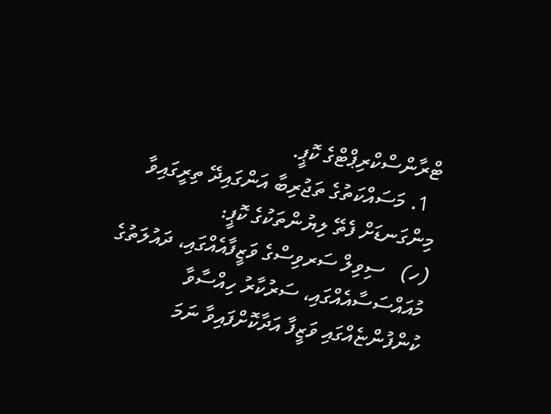ޓްރާންސްކްރިޕްޓްގެ ކޮޕީ.
  1. މަސައްކަތުގެ ތަޖުރިބާ އަންގައިދޭ ތިރީގައިވާ މިންގަނޑަށް ފެތޭ ލިޔުންތަކުގެ ކޮޕީ:
(ހ)   ސިވިލް ސަރވިސްގެ ވަޒީފާއެއްގައި، ދައުލަތުގެ މުއައްސަސާއެއްގައި، ސަރުކާރު ހިއްސާވާ ކުންފުންޏެއްގައި ވަޒީފާ އަދާކޮށްފައިވާ ނަމަ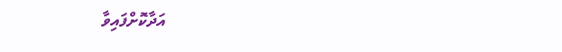އަދާކޮށްފައިވާ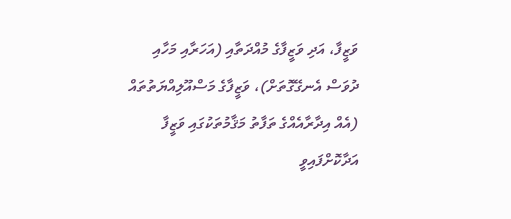ވަޒީފާ، އަދި ވަޒީފާގެ މުއްދަތާއި (އަހަރާއި މަހާއި ދުވަސް އެނގޭގޮތަށް)، ވަޒީފާގެ މަސްއޫލިއްޔަތުތައް (އެއް އިދާރާއެއްގެ ތަފާތު މަޤާމުތަކުގައި ވަޒީފާ އަދާކޮށްފައިވީ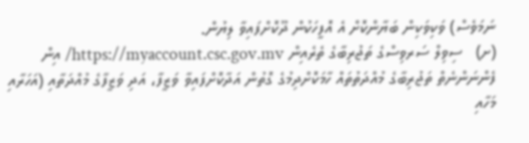ނަމަވެސް) ވަކިވަކިން ބަޔާންކޮށް އެ އޮފީހަކުން ދޫކޮށްފައިވާ ލިޔުން.
(ށ)   ސިވިލް ސަރވިސްގެ ތަޖުރިބާގެ ތެރެއިން https://myaccount.csc.gov.mv/ އިން ފެންނަންނެތް ތަޖުރިބާގެ މުއްދަތުތައް ހާމަކޮށްދިމުގެ ގޮތުން އަދާކޮށްފައިވާ ވަޒީފާ، އަދި ވަޒީފާގެ މުއްދަތާއި (އަހަރާއި މަހާއި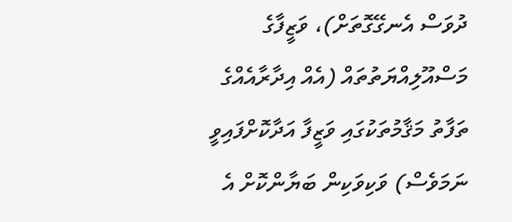ދުވަސް އެނގޭގޮތަށް)، ވަޒީފާގެ މަސްއޫލިއްޔަތުތައް (އެއް އިދާރާއެއްގެ ތަފާތު މަޤާމުތަކުގައި ވަޒީފާ އަދާކޮށްފައިވީ ނަމަވެސް) ވަކިވަކިން ބަޔާންކޮށް އެ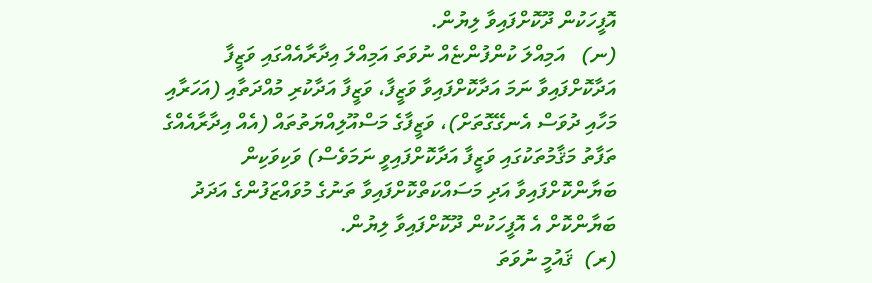އޮފީހަކުން ދޫކޮށްފައިވާ ލިޔުން.
(ނ)   އަމިއްލަ ކުންފުންޏެއް ނުވަތަ އަމިއްލަ އިދާރާއެއްގައި ވަޒީފާ އަދާކޮށްފައިވާ ނަމަ އަދާކޮށްފައިވާ ވަޒީފާ، ވަޒީފާ އަދާކުރި މުއްދަތާއި (އަހަރާއި މަހާއި ދުވަސް އެނގޭގޮތަށް)، ވަޒީފާގެ މަސްއޫލިއްޔަތުތައް (އެއް އިދާރާއެއްގެ ތަފާތު މަޤާމުތަކުގައި ވަޒީފާ އަދާކޮށްފައިވީ ނަމަވެސް) ވަކިވަކިން ބަޔާންކޮށްފައިވާ އަދި މަސައްކަތްކޮށްފައިވާ ތަނުގެ މުވައްޒަފުންގެ އަދަދު ބަޔާންކޮށް އެ އޮފީހަކުން ދޫކޮށްފައިވާ ލިޔުން.
(ރ)  ޤައުމީ ނުވަތަ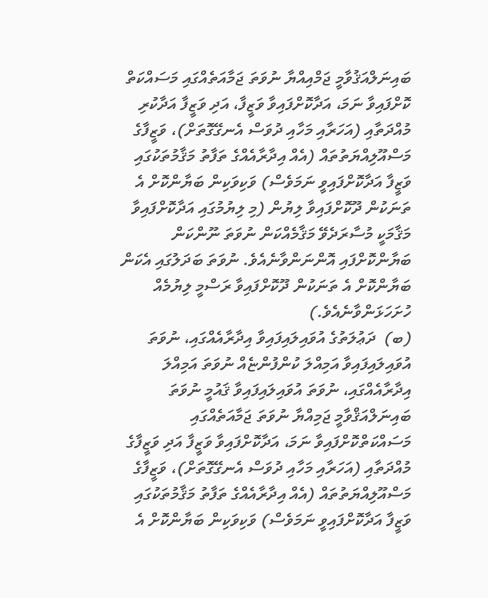ބައިނަލްއަޤުވާމީ ޖަމްއިއްޔާ ނުވަތަ ޖަމާއަތެއްގައި މަސައްކަތް ކޮށްފައިވާ ނަމަ، އަދާކޮށްފައިވާ ވަޒީފާ، އަދި ވަޒީފާ އަދާކުރި މުއްދަތާއި (އަހަރާއި މަހާއި ދުވަސް އެނގޭގޮތަށް)، ވަޒީފާގެ މަސްއޫލިއްޔަތުތައް (އެއް އިދާރާއެއްގެ ތަފާތު މަޤާމުތަކުގައި ވަޒީފާ އަދާކޮށްފައިވީ ނަމަވެސް) ވަކިވަކިން ބަޔާންކޮށް އެ ތަނަކުން ދޫކޮށްފައިވާ ލިޔުން (މި ލިޔުމުގައި އަދާކޮށްފައިވާ މަޤާމަކީ މުސާރަދެވޭ މަޤާމެއްކަން ނުވަތަ ނޫންކަން ބަޔާންކޮށްފައި އޮންނަންވާނެއެވެ. ނުވަތަ ބަދަލުގައި އެކަން ބަޔާންކޮށް އެ ތަނަކުން ދޫކޮށްފައިވާ ރަސްމީ ލިޔުމެއް ހުށަހަޅަންވާނެއެވެ.)
(ބ)  ދަޢުލަތުގެ އުވައިލައިފައިވާ އިދާރާއެއްގައި، ނުވަތަ އުވައިލައިފައިވާ އަމިއްލަ ކުންފުންޏެއް ނުވަތަ އަމިއްލަ އިދާރާއެއްގައި، ނުވަތަ އުވައިލައިފައިވާ ޤައުމީ ނުވަތަ ބައިނަލްއަޤްވާމީ ޖަމިއްޔާ ނުވަތަ ޖަމާއަތެއްގައި މަސައްކަތްކޮށްފައިވާ ނަމަ، އަދާކޮށްފައިވާ ވަޒީފާ އަދި ވަޒީފާގެ މުއްދަތާއި (އަހަރާއި މަހާއި ދުވަސް އެނގޭގޮތަށް)، ވަޒީފާގެ މަސްއޫލިއްޔަތުތައް (އެއް އިދާރާއެއްގެ ތަފާތު މަޤާމުތަކުގައި ވަޒީފާ އަދާކޮށްފައިވީ ނަމަވެސް) ވަކިވަކިން ބަޔާންކޮށް އެ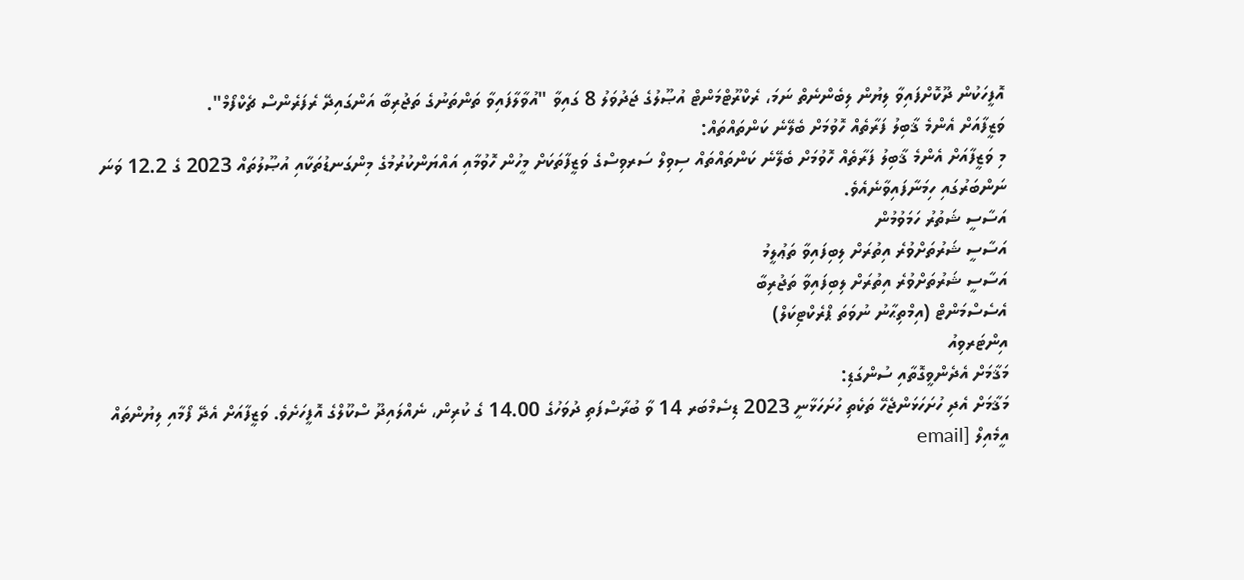އޮފީހަކުން ދޫކޮށްފައިވާ ލިޔުން ލިބެންނެތް ނަމަ، ރެކްރޫޓްމަންޓް އުޞޫލުގެ ޖަދުވަލު 8 ގައިވާ "އުވާލާފައިވާ ތަންތަނުގެ ތަޖުރިބާ އަންގައިދޭ ރެފަރެންސް ޗެކްފޯމް".
ވަޒީފާއަށް އެންމެ ޤާބިލު ފަރާތެއް ހޮވުމަށް ބެލޭނެ ކަންތައްތައް:
މި ވަޒީފާއަށް އެންމެ ޤާބިލު ފަރާތެއް ހޮވުމަށް ބެލޭނެ ކަންތައްތައް ސިވިލް ސަރވިސްގެ ވަޒީފާތަކަށް މީހުން ހޮވުމާއި އައްޔަންކުރުމުގެ މިންގަނޑުތަކާއި އުޞޫލުތައް 2023 ގެ 12.2 ވަނަ ނަންބަރުގައި ހިމަނާފައިވާނެއެވެ.
އަސާސީ ޝަތުރު ހަމަވުމުން
އަސާސީ ޝަރުތަށްވުރެ އިތުރަށް ލިބިފައިވާ ތަޢުލީމު
އަސާސީ ޝަރުތަށްވުރެ އިތުރަށް ލިބިފައިވާ ތަޖުރިބާ
އެސެސްމަންޓް (އިމްތިޙާނު ނުވަތަ ޕްރެކްޓިކަލް)
އިންޓަރވިއު
މަޤާމަށް އެދެންވީގޮތާއި ސުންގަޑި:
މަޤާމަށް އެދި ހުށަހަޅަންޖެހޭ ތަކެތި ހުށަހަޅާނީ 2023 ޑިސެމްބަރ 14 ވާ ބުރާސްފަތި ދުވަހުގެ 14.00 ގެ ކުރިން، ނެއްލައިދޫ ސްކޫލްގެ އޮފީހަށެވެ. ވަޒީފާއަށް އެދޭ ފޯމާއި ލިޔުންތައް އީމެއިލް [email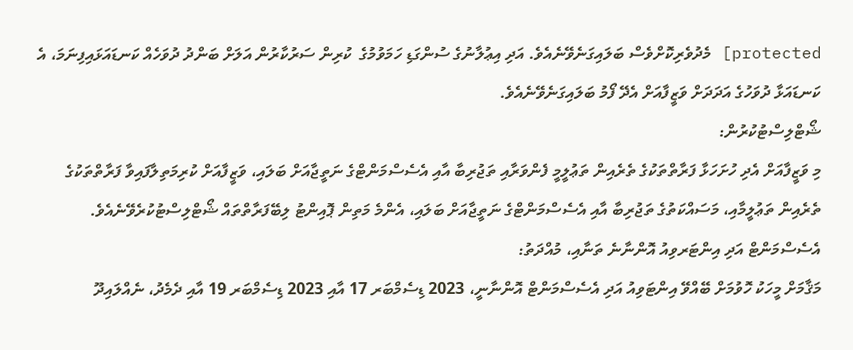protected] މެދުވެރިކޮށްވެސް ބަލައިގަނެވޭނެއެވެ. އަދި އިޢުލާނުގެ ސުންގަޑި ހަމަވުމުގެ  ކުރިން ސަރުކާރުން އަލަށް ބަންދު ދުވަހެއް ކަނޑައަޅައިފިނަމަ، އެ ކަނޑައަޅާ ދުވަހުގެ އަދަދަށް ވަޒީފާއަށް އެދޭ ފޯމު ބަލައިގަނެވޭނެއެވެ.
ޝޯޓްލިސްޓުކުރުން:
މި ވަޒީފާއަށް އެދި ހުށަހަޅާ ފަރާތްތަކުގެ ތެރެއިން ތަޢުލީމީ ފެންވަރާއި ތަޖުރިބާ އާއި އެސެސްމަންޓްގެ ނަތީޖާއަށް ބަލައި، ވަޒީފާއަށް ކުރިމަތިލާފައިވާ ފަރާތްތަކުގެ ތެރެއިން ތަޢުލީމާއި، މަސައްކަތުގެ ތަޖުރިބާ އާއި އެސެސްމަންޓްގެ ނަތީޖާއަށް ބަލައި، އެންމެ މަތިން ޕޮއިންޓު ލިބޭފަރާތްތައް ޝޯޓްލިސްޓުކުރެވޭނެއެވެ.
އެސެސްމަންޓް އަދި އިންޓަރވިއު އޮންނާނެ ތަނާއި، މުއްދަތު:
މަޤާމަށް މީހަކު ހޮވުމަށް ބޭއްވޭ އިންޓަވިއު އަދި އެސެސްމަންޓް އޮންނާނީ، 2023 ޑިސެމްބަރ 17 އާއި 2023 ޑިސެމްބަރ 19 އާއި ދެމެދު، ނެއްލައިދޫ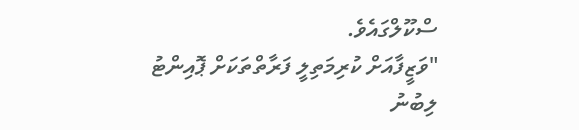ސްކޫލްގައެވެ.
"ވަޒީފާއަށް ކުރިމަތިލީ ފަރާތްތަކަށް ޕޮއިންޓު ލިބުނު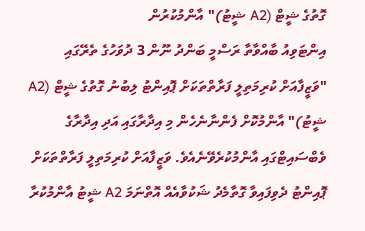ގޮތުގެ ޝީޓް (A2 ޝީޓު)" އާންމުކުރުން
އިންޓަވިއު ބާއްވާތާ ރަސްމީ ބަންދު ނޫން 3 ދުވަހުގެ ތެރޭގައި "ވަޒީފާއަށް ކުރިމަތިލީ ފަރާތްތަކަށް ޕޮއިންޓު ލިބުނު ގޮތުގެ ޝީޓް (A2 ޝީޓު)" އާންމުކޮށް ފެންނާނެހެން މި އިދާރާގައި އަދި އިދާރާގެ ވެބްސައިޓްގައި އާންމުކުރެވޭނެއެވެ. ވަޒީފާއަށް ކުރިމަތިލީ ފަރާތްތަކަށް ޕޮއިންޓު ދެވިފައިވާ ގޮތާމެދު ޝަކުވާއެއް އޮތްނަމަ A2 ޝީޓު އާންމުކުރާ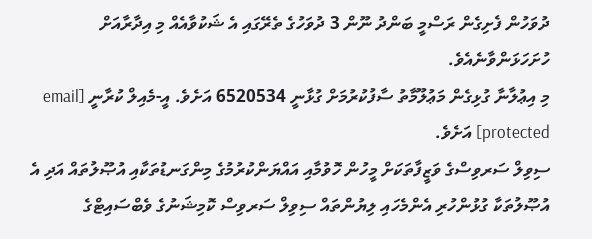ދުވަހުން ފެށިގެން ރަސްމީ ބަންދު ނޫން 3 ދުވަހުގެ ތެރޭގައި އެ ޝަކުވާއެއް މި އިދާރާއަށް ހުށަހަޅަންވާނެއެވެ.
މި އިޢުލާނާ ގުޅިގެން މަޢުލޫމާތު ސާފުކުރުމަށް ގުޅާނީ 6520534 އަށެވެ. އީ-މެއިލް ކުރާނީ [email protected] އަށެވެ.
ސިވިލް ސަރވިސްގެ ވަޒީފާތަކަށް މީހުން ހޮވުމާއި އައްޔަންކުރުމުގެ މިންގަނޑުތަކާއި އުޞޫލުތައް އަދި އެ އުޞޫލުތަކާ ގުޅުންހުރި އެންމެހައި ލިޔުންތައް ސިވިލް ސަރވިސް ކޮމިޝަނުގެ ވެބްސައިޓްގެ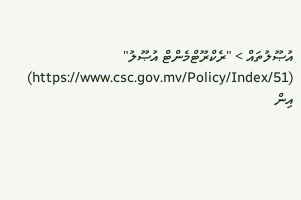އުޞޫލުތައް > "ރެކްރޫޓްމެންޓް އުޞޫލު" (https://www.csc.gov.mv/Policy/Index/51) އިން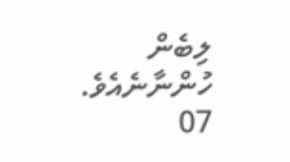ލިބެން ހުންނާނެއެވެ.
07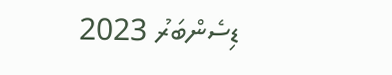ޑިސެންބަރު 2023